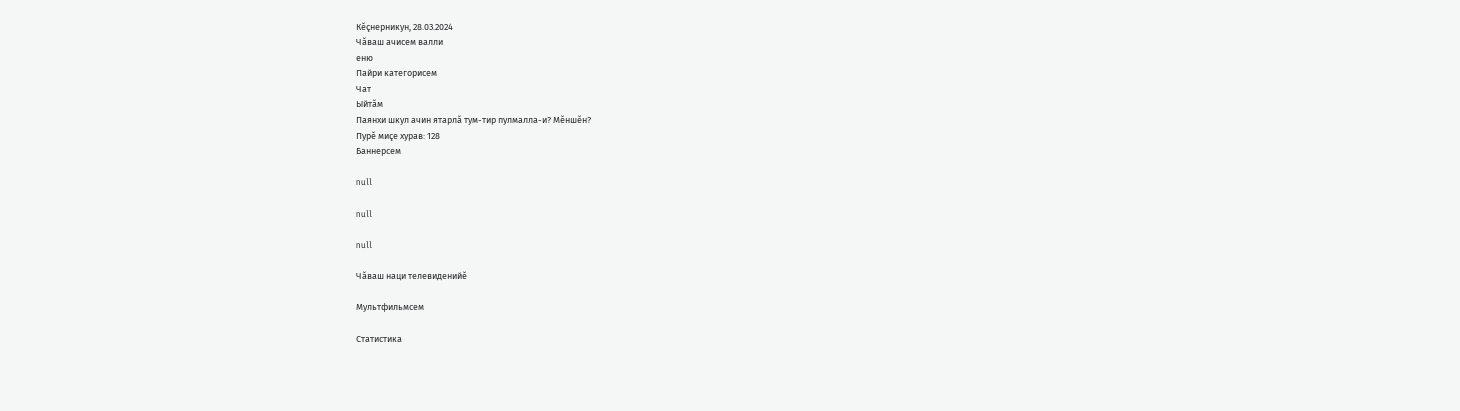Кĕçнерникун, 28.03.2024
Чăваш ачисем валли
еню
Пайри категорисем
Чат
Ыйтăм
Паянхи шкул ачин ятарлă тум-тир пулмалла-и? Мĕншĕн?
Пурĕ миçе хурав: 128
Баннерсем

null

null

null

Чăваш наци телевиденийĕ

Мультфильмсем

Статистика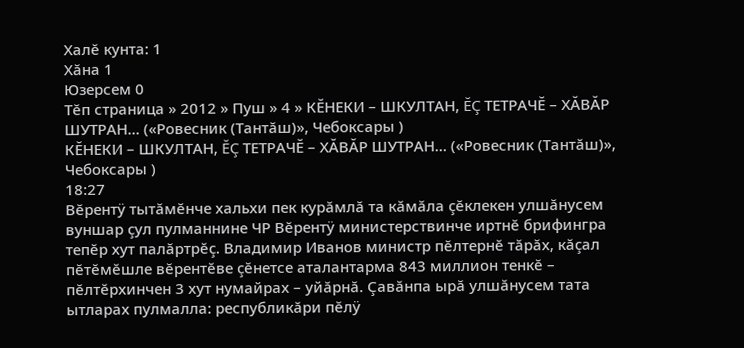Халĕ кунта: 1
Хăна 1
Юзерсем 0
Тĕп страница » 2012 » Пуш » 4 » КĔНЕКИ – ШКУЛТАН, ĔÇ ТЕТРАЧĔ – ХĂВĂР ШУТРАН… («Ровесник (Тантăш)», Чебоксары )
КĔНЕКИ – ШКУЛТАН, ĔÇ ТЕТРАЧĔ – ХĂВĂР ШУТРАН… («Ровесник (Тантăш)», Чебоксары )
18:27
Вĕрентÿ тытăмĕнче хальхи пек курăмлă та кăмăла çĕклекен улшăнусем вуншар çул пулманнине ЧР Вĕрентÿ министерствинче иртнĕ брифингра тепĕр хут палăртрĕç. Владимир Иванов министр пĕлтернĕ тăрăх, кăçал пĕтĕмĕшле вĕрентĕве çĕнетсе аталантарма 843 миллион тенкĕ – пĕлтĕрхинчен 3 хут нумайрах – уйăрнă. Çавăнпа ырă улшăнусем тата ытларах пулмалла: республикăри пĕлÿ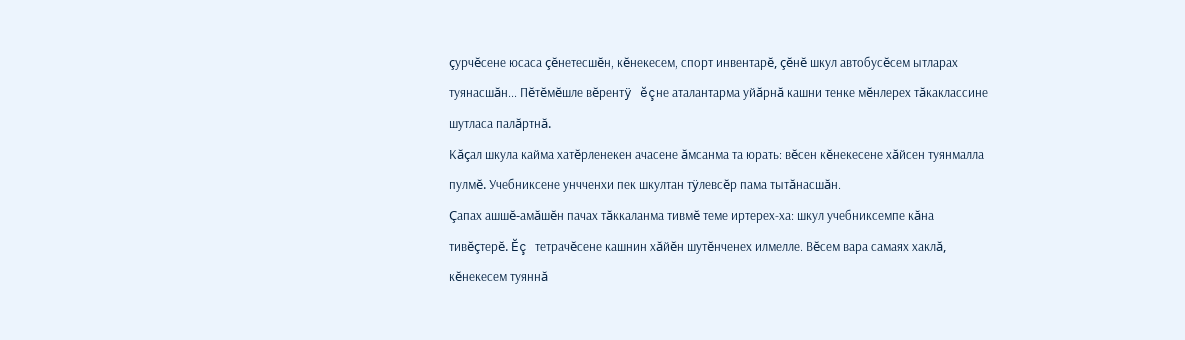çурчĕсене юсаса çĕнетесшĕн, кĕнекесем, спорт инвентарĕ, çĕнĕ шкул автобусĕсем ытларах туянасшăн... Пĕтĕмĕшле вĕрентÿ ĕçне аталантарма уйăрнă кашни тенке мĕнлерех тăкаклассине шутласа палăртнă.
Кăçал шкула кайма хатĕрленекен ачасене ăмсанма та юрать: вĕсен кĕнекесене хăйсен туянмалла пулмĕ. Учебниксене унчченхи пек шкултан тÿлевсĕр пама тытăнасшăн.
Çапах ашшĕ-амăшĕн пачах тăккаланма тивмĕ теме иртерех-ха: шкул учебниксемпе кăна тивĕçтерĕ. Ĕç тетрачĕсене кашнин хăйĕн шутĕнченех илмелле. Вĕсем вара самаях хаклă, кĕнекесем туяннă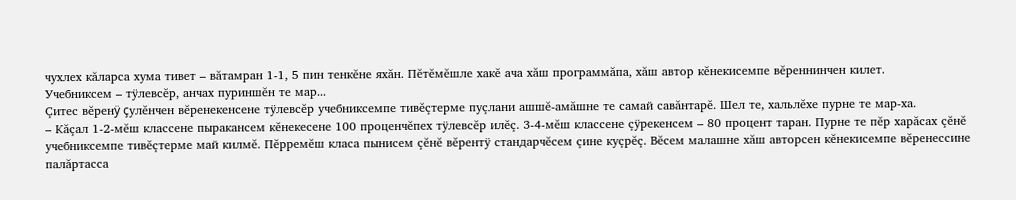чухлех кăларса хума тивет – вăтамран 1-1, 5 пин тенкĕне яхăн. Пĕтĕмĕшле хакĕ ача хăш программăпа, хăш автор кĕнекисемпе вĕреннинчен килет.
Учебниксем – тÿлевсĕр, анчах пуриншĕн те мар...
Çитес вĕренÿ çулĕнчен вĕренекенсене тÿлевсĕр учебниксемпе тивĕçтерме пуçлани ашшĕ-амăшне те самай савăнтарĕ. Шел те, хальлĕхе пурне те мар-ха.
– Кăçал 1-2-мĕш классене пыракансем кĕнекесене 100 проценчĕпех тÿлевсĕр илĕç. 3-4-мĕш классене çÿрекенсем – 80 процент таран. Пурне те пĕр харăсах çĕнĕ учебниксемпе тивĕçтерме май килмĕ. Пĕрремĕш класа пынисем çĕнĕ вĕрентÿ стандарчĕсем çине куçрĕç. Вĕсем малашне хăш авторсен кĕнекисемпе вĕренессине палăртасса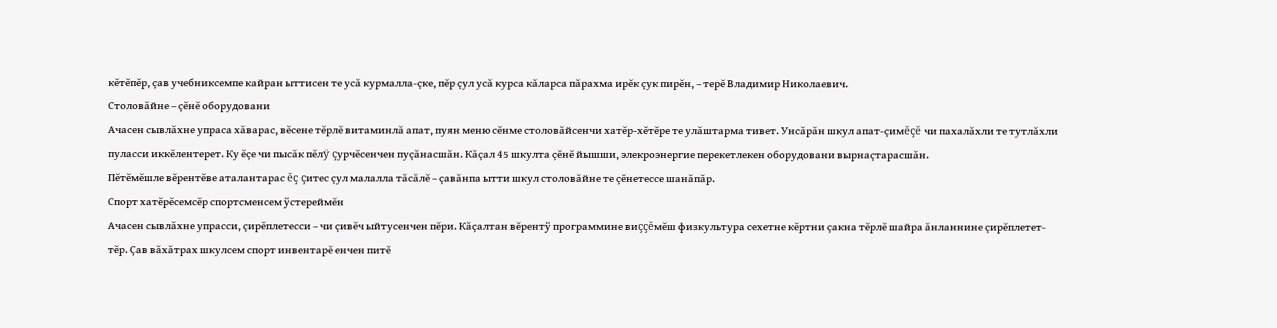кĕтĕпĕр, çав учебниксемпе кайран ыттисен те усă курмалла-çке, пĕр çул усă курса кăларса пăрахма ирĕк çук пирĕн, – терĕ Владимир Николаевич.
Столовăйне – çĕнĕ оборудовани
Ачасен сывлăхне упраса хăварас, вĕсене тĕрлĕ витаминлă апат, пуян меню сĕнме столовăйсенчи хатĕр-хĕтĕре те улăштарма тивет. Унсăрăн шкул апат-çимĕçĕ чи пахалăхли те тутлăхли пуласси иккĕлентерет. Ку ĕçе чи пысăк пĕлÿ çурчĕсенчен пуçăнасшăн. Кăçал 45 шкулта çĕнĕ йышши, элекроэнергие перекетлекен оборудовани вырнаçтарасшăн.
Пĕтĕмĕшле вĕрентĕве аталантарас ĕç çитес çул малалла тăсăлĕ – çавăнпа ытти шкул столовăйне те çĕнетессе шанăпăр.
Спорт хатĕрĕсемсĕр спортсменсем ÿстереймĕн
Ачасен сывлăхне упрасси, çирĕплетесси – чи çивĕч ыйтусенчен пĕри. Кăçалтан вĕрентÿ программине виççĕмĕш физкультура сехетне кĕртни çакна тĕрлĕ шайра ăнланнине çирĕплетет-тĕр. Çав вăхăтрах шкулсем спорт инвентарĕ енчен питĕ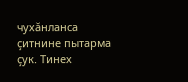чухăнланса çитнине пытарма çук. Тинех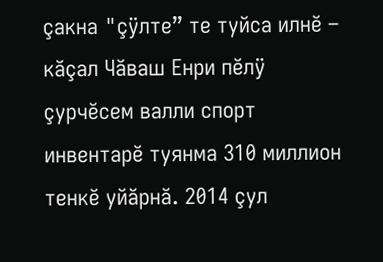çакна "çÿлте” те туйса илнĕ – кăçал Чăваш Енри пĕлÿ çурчĕсем валли спорт инвентарĕ туянма 310 миллион тенкĕ уйăрнă. 2014 çул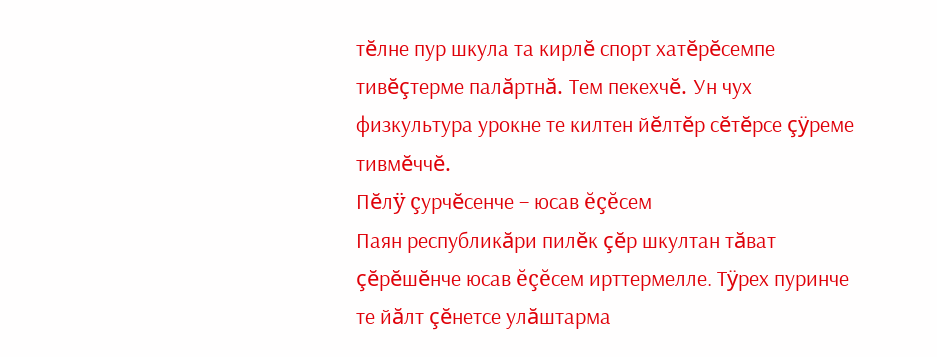тĕлне пур шкула та кирлĕ спорт хатĕрĕсемпе тивĕçтерме палăртнă. Тем пекехчĕ. Ун чух физкультура урокне те килтен йĕлтĕр сĕтĕрсе çÿреме тивмĕччĕ.
Пĕлÿ çурчĕсенче – юсав ĕçĕсем
Паян республикăри пилĕк çĕр шкултан тăват çĕрĕшĕнче юсав ĕçĕсем ирттермелле. Тÿрех пуринче те йăлт çĕнетсе улăштарма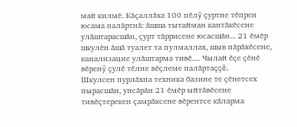май килмĕ. Кăçаллăха 100 пĕлÿ çуртне тĕпрен юсама палăртнă: ăшша тытайман кантăкĕсене улăштарасшăн, çурт тăррисене юсасшăн... 21 ĕмĕр шкулĕн ăшă туалет та пулмаллах, шыв пăрăхĕсене, канализацие улăштарма тивĕ.... Чылай ĕçе çĕнĕ вĕренÿ çулĕ тĕлне вĕçлеме палăртаççĕ.
Шкулсен пурлăхпа техника базине те çĕнетсех пырасшăн, унсăрăн 21 ĕмĕр ыйтăвĕсене тивĕçтерекен çамрăксене вĕрентсе кăларма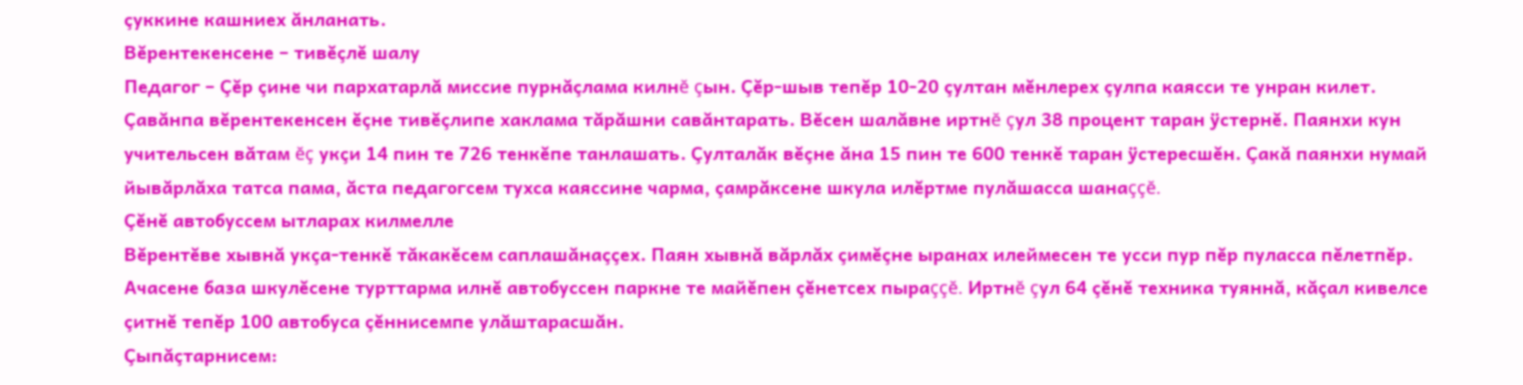çуккине кашниех ăнланать.
Вĕрентекенсене – тивĕçлĕ шалу
Педагог – Çĕр çине чи пархатарлă миссие пурнăçлама килнĕ çын. Çĕр-шыв тепĕр 10-20 çултан мĕнлерех çулпа каясси те унран килет. Çавăнпа вĕрентекенсен ĕçне тивĕçлипе хаклама тăрăшни савăнтарать. Вĕсен шалăвне иртнĕ çул 38 процент таран ÿстернĕ. Паянхи кун учительсен вăтам ĕç укçи 14 пин те 726 тенкĕпе танлашать. Çулталăк вĕçне ăна 15 пин те 600 тенкĕ таран ÿстересшĕн. Çакă паянхи нумай йывăрлăха татса пама, ăста педагогсем тухса каяссине чарма, çамрăксене шкула илĕртме пулăшасса шанаççĕ.
Çĕнĕ автобуссем ытларах килмелле
Вĕрентĕве хывнă укçа-тенкĕ тăкакĕсем саплашăнаççех. Паян хывнă вăрлăх çимĕçне ыранах илеймесен те усси пур пĕр пуласса пĕлетпĕр.
Ачасене база шкулĕсене турттарма илнĕ автобуссен паркне те майĕпен çĕнетсех пыраççĕ. Иртнĕ çул 64 çĕнĕ техника туяннă, кăçал кивелсе çитнĕ тепĕр 100 автобуса çĕннисемпе улăштарасшăн.
Çыпăçтарнисем: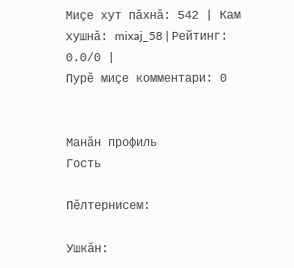Миçе хут пăхнă: 542 | Кам хушнă: mixaj_58 | Рейтинг: 0.0/0 |
Пурĕ миçе комментари: 0


Манăн профиль
Гость

Пĕлтернисем:

Ушкăн: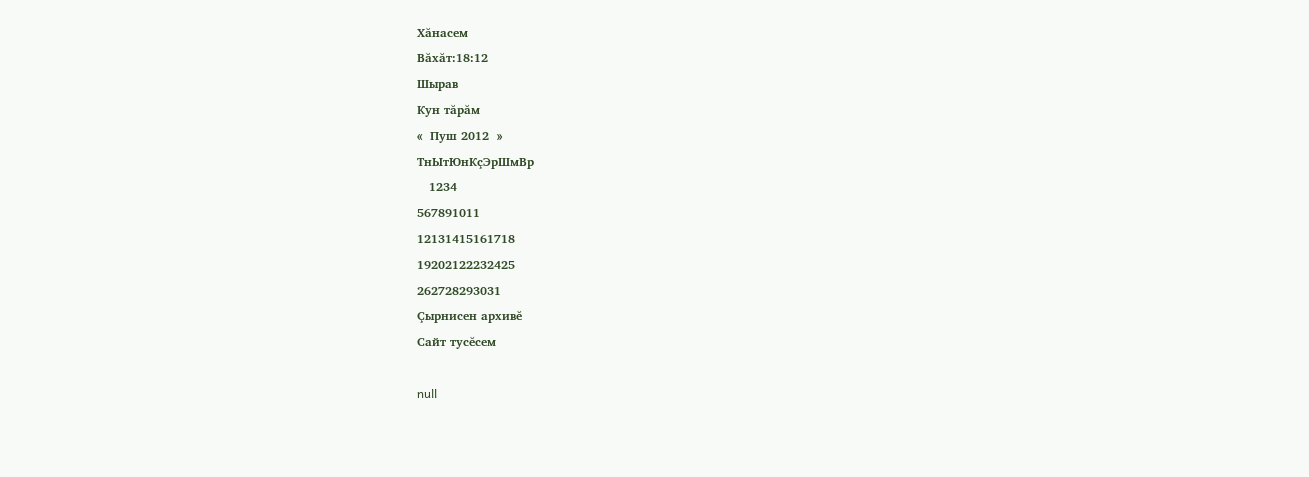Хăнасем
Вăхăт:18:12
Шырав
Кун тăрăм
«  Пуш 2012  »
ТнЫтЮнКçЭрШмВр
   1234
567891011
12131415161718
19202122232425
262728293031
Çырнисен архивĕ
Сайт тусĕсем

null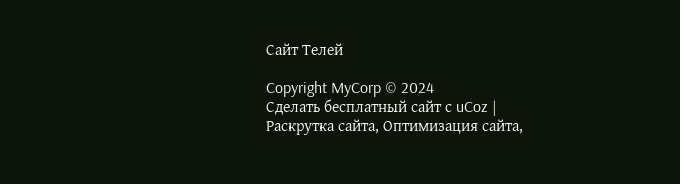Сайт Телей

Copyright MyCorp © 2024
Сделать бесплатный сайт с uCoz | Раскрутка сайта, Оптимизация сайта,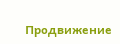Продвижение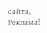сайта, Реклама!